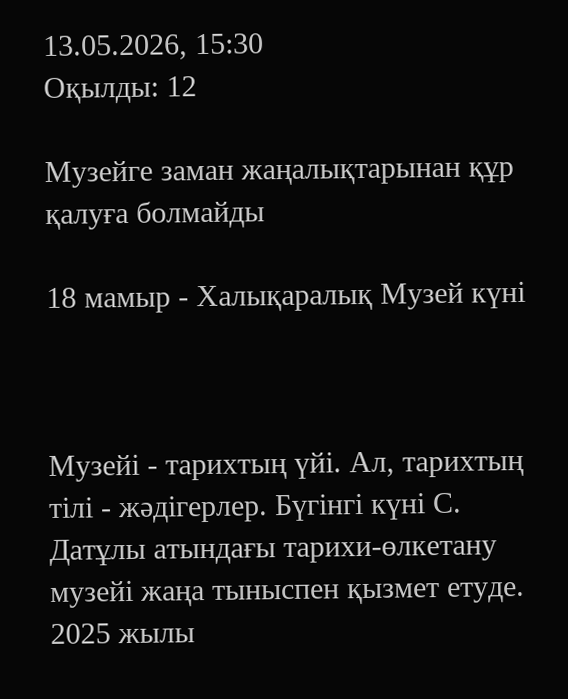13.05.2026, 15:30
Оқылды: 12

Музейге заман жаңалықтарынан құр қалуға болмайды

18 мамыр - Халықаралық Музей күні



Музейі - тарихтың үйі. Ал, тарихтың тілі - жәдігерлер. Бүгінгі күні С. Датұлы атындағы тарихи-өлкетану музейі жаңа тыныспен қызмет етуде. 2025 жылы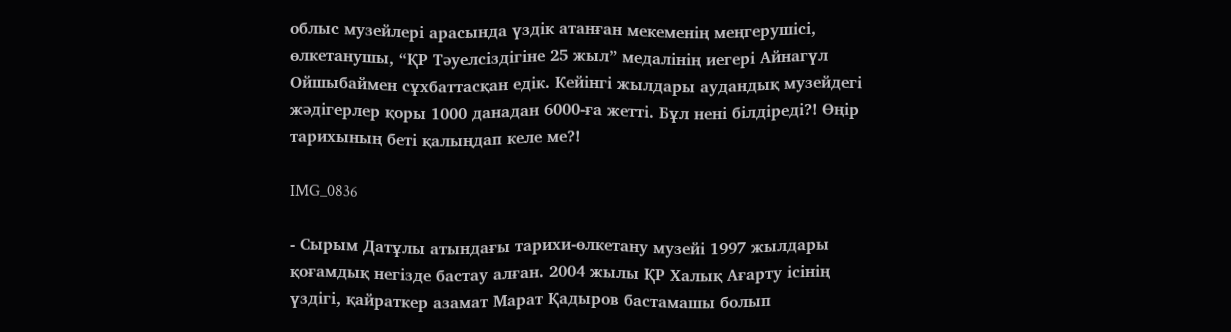облыс музейлері арасында үздік атанған мекеменің меңгерушісі, өлкетанушы, “ҚР Тәуелсіздігіне 25 жыл” медалінің иегері Айнагүл Ойшыбаймен сұхбаттасқан едік. Кейінгі жылдары аудандық музейдегі жәдігерлер қоры 1000 данадан 6000-ға жетті. Бұл нені білдіреді?! Өңір тарихының беті қалыңдап келе ме?!

IMG_0836

- Сырым Датұлы атындағы тарихи-өлкетану музейі 1997 жылдары қоғамдық негізде бастау алған. 2004 жылы ҚР Халық Ағарту ісінің үздігі, қайраткер азамат Марат Қадыров бастамашы болып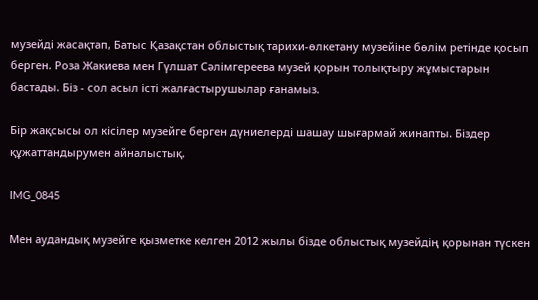музейді жасақтап, Батыс Қазақстан облыстық тарихи-өлкетану музейіне бөлім ретінде қосып берген. Роза Жакиева мен Гүлшат Сәлімгереева музей қорын толықтыру жұмыстарын бастады. Біз - сол асыл істі жалғастырушылар ғанамыз.

Бір жақсысы ол кісілер музейге берген дүниелерді шашау шығармай жинапты. Біздер құжаттандырумен айналыстық.

IMG_0845

Мен аудандық музейге қызметке келген 2012 жылы бізде облыстық музейдің қорынан түскен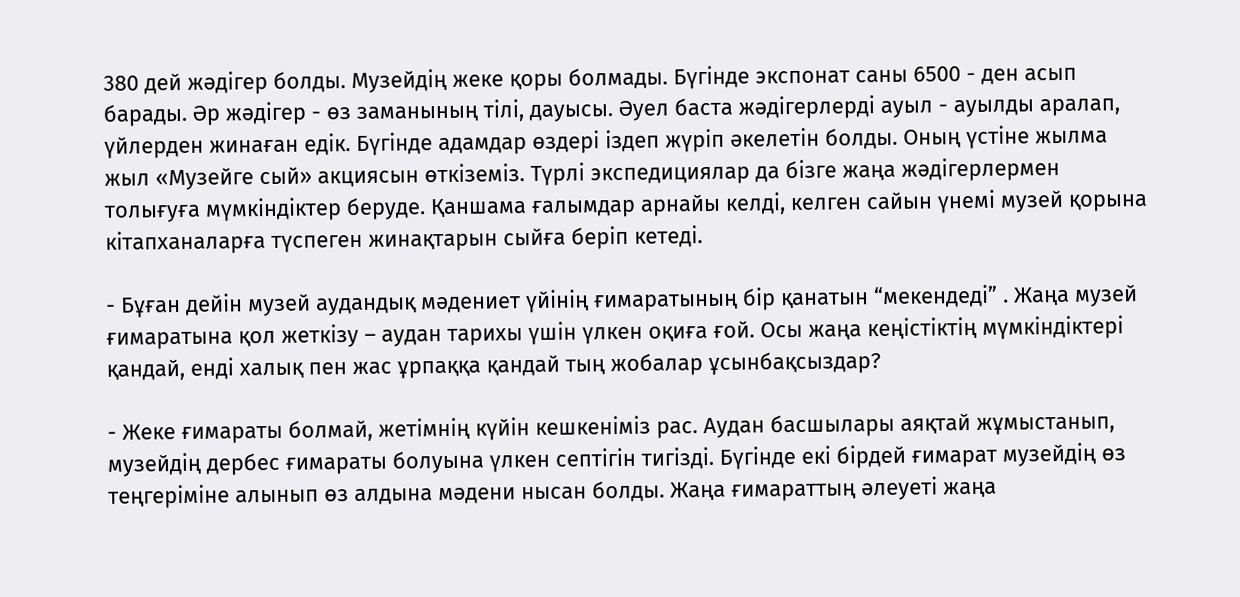380 дей жәдігер болды. Музейдің жеке қоры болмады. Бүгінде экспонат саны 6500 - ден асып барады. Әр жәдігер - өз заманының тілі, дауысы. Әуел баста жәдігерлерді ауыл - ауылды аралап, үйлерден жинаған едік. Бүгінде адамдар өздері іздеп жүріп әкелетін болды. Оның үстіне жылма жыл «Музейге сый» акциясын өткіземіз. Түрлі экспедициялар да бізге жаңа жәдігерлермен толығуға мүмкіндіктер беруде. Қаншама ғалымдар арнайы келді, келген сайын үнемі музей қорына кітапханаларға түспеген жинақтарын сыйға беріп кетеді.

- Бұған дейін музей аудандық мәдениет үйінің ғимаратының бір қанатын “мекендеді” . Жаңа музей ғимаратына қол жеткізу – аудан тарихы үшін үлкен оқиға ғой. Осы жаңа кеңістіктің мүмкіндіктері қандай, енді халық пен жас ұрпаққа қандай тың жобалар ұсынбақсыздар?

- Жеке ғимараты болмай, жетімнің күйін кешкеніміз рас. Аудан басшылары аяқтай жұмыстанып, музейдің дербес ғимараты болуына үлкен септігін тигізді. Бүгінде екі бірдей ғимарат музейдің өз теңгеріміне алынып өз алдына мәдени нысан болды. Жаңа ғимараттың әлеуеті жаңа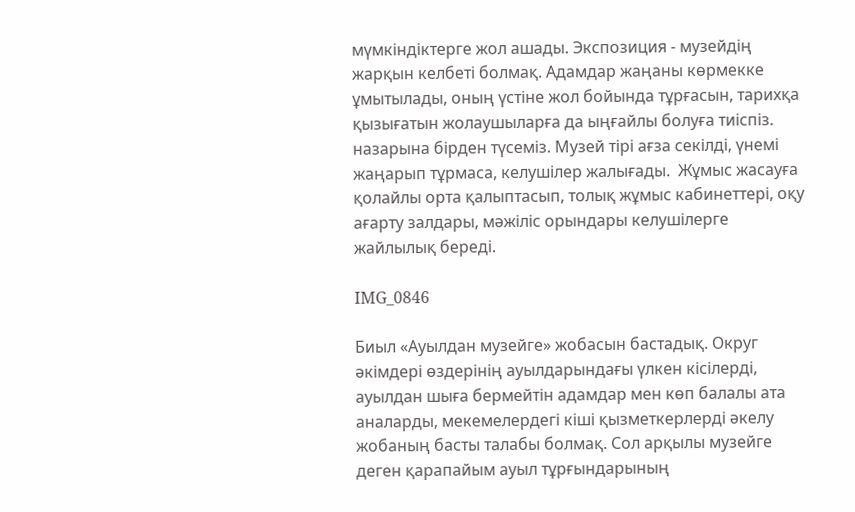мүмкіндіктерге жол ашады. Экспозиция - музейдің жарқын келбеті болмақ. Адамдар жаңаны көрмекке ұмытылады, оның үстіне жол бойында тұрғасын, тарихқа қызығатын жолаушыларға да ыңғайлы болуға тиіспіз.  назарына бірден түсеміз. Музей тірі ағза секілді, үнемі жаңарып тұрмаса, келушілер жалығады.  Жұмыс жасауға қолайлы орта қалыптасып, толық жұмыс кабинеттері, оқу ағарту залдары, мәжіліс орындары келушілерге жайлылық береді.

IMG_0846

Биыл «Ауылдан музейге» жобасын бастадық. Округ әкімдері өздерінің ауылдарындағы үлкен кісілерді, ауылдан шыға бермейтін адамдар мен көп балалы ата аналарды, мекемелердегі кіші қызметкерлерді әкелу жобаның басты талабы болмақ. Сол арқылы музейге деген қарапайым ауыл тұрғындарының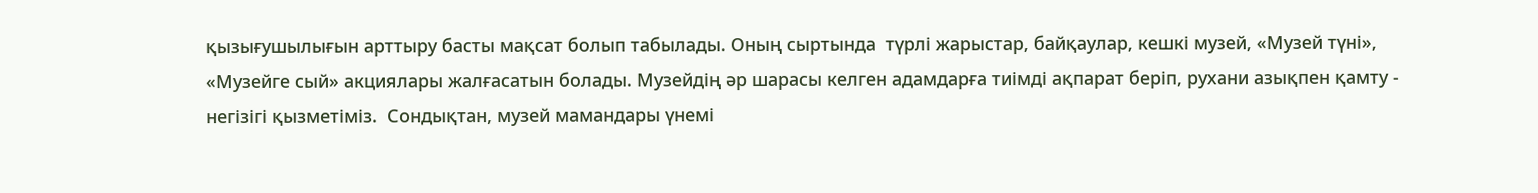қызығушылығын арттыру басты мақсат болып табылады. Оның сыртында  түрлі жарыстар, байқаулар, кешкі музей, «Музей түні», «Музейге сый» акциялары жалғасатын болады. Музейдің әр шарасы келген адамдарға тиімді ақпарат беріп, рухани азықпен қамту - негізігі қызметіміз.  Сондықтан, музей мамандары үнемі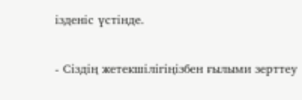ізденіс үстінде.

- Сіздің жетекшілігіңізбен ғылыми зерттеу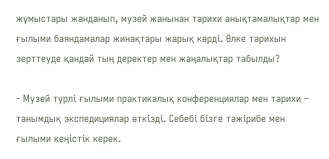жұмыстары жанданып, музей жанынан тарихи анықтамалықтар мен ғылыми баяндамалар жинақтары жарық көрді. Өлке тарихын зерттеуде қандай тың деректер мен жаңалықтар табылды?

- Музей түрлі ғылыми практикалық конференциялар мен тарихи – танымдық экспедициялар өткізді. Себебі бізге тәжірибе мен ғылыми кеңістік керек.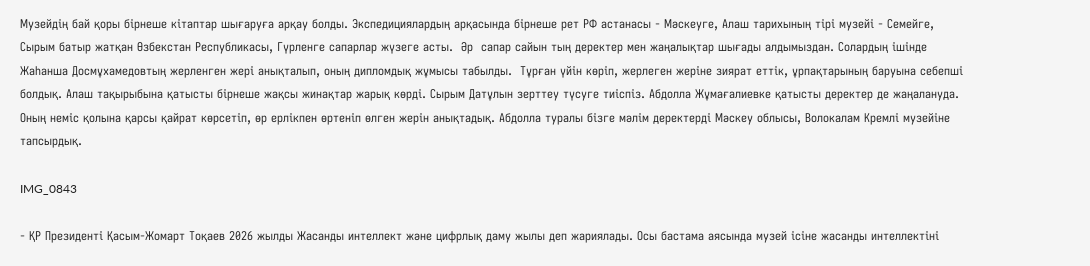Музейдің бай қоры бірнеше кітаптар шығаруға арқау болды. Экспедициялардың арқасында бірнеше рет РФ астанасы - Мәскеуге, Алаш тарихының тірі музейі - Семейге, Сырым батыр жатқан Өзбекстан Республикасы, Гүрленге сапарлар жүзеге асты.  Әр  сапар сайын тың деректер мен жаңалықтар шығады алдымыздан. Солардың ішінде Жаһанша Досмұхамедовтың жерленген жері анықталып, оның дипломдық жұмысы табылды.  Тұрған үйін көріп, жерлеген жеріне зиярат еттік, ұрпақтарының баруына себепші болдық. Алаш тақырыбына қатысты бірнеше жақсы жинақтар жарық көрді. Сырым Датұлын зерттеу түсуге тиіспіз. Абдолла Жұмағалиевке қатысты деректер де жаңалануда. Оның неміс қолына қарсы қайрат көрсетіп, өр ерлікпен өртеніп өлген жерін анықтадық. Абдолла туралы бізге мәлім деректерді Мәскеу облысы, Волокалам Кремлі музейіне тапсырдық.

IMG_0843

- ҚР Президенті Қасым-Жомарт Тоқаев 2026 жылды Жасанды интеллект және цифрлық даму жылы деп жариялады. Осы бастама аясында музей ісіне жасанды интеллектіні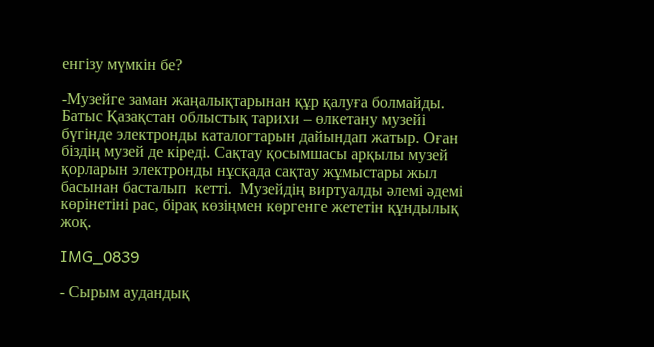енгізу мүмкін бе?

-Музейге заман жаңалықтарынан құр қалуға болмайды. Батыс Қазақстан облыстық тарихи – өлкетану музейі бүгінде электронды каталогтарын дайындап жатыр. Оған біздің музей де кіреді. Сақтау қосымшасы арқылы музей қорларын электронды нұсқада сақтау жұмыстары жыл басынан басталып  кетті.  Музейдің виртуалды әлемі әдемі көрінетіні рас, бірақ көзіңмен көргенге жететін құндылық жоқ.

IMG_0839

- Сырым аудандық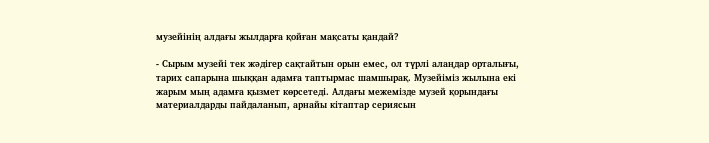музейінің алдағы жылдарға қойған мақсаты қандай?

- Сырым музейі тек жәдігер сақтайтын орын емес, ол түрлі алаңдар орталығы, тарих сапарына шыққан адамға таптырмас шамшырақ. Музейіміз жылына екі жарым мың адамға қызмет көрсетеді. Алдағы межемізде музей қорындағы материалдарды пайдаланып, арнайы кітаптар сериясын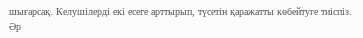шығарсақ. Келушілерді екі есеге арттырып, түсетін қаражатты көбейтуге тиіспіз.  Әр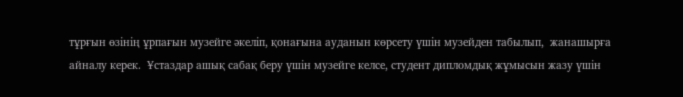тұрғын өзінің ұрпағын музейге әкеліп, қонағына ауданын көрсету үшін музейден табылып,  жанашырға айналу керек.  Ұстаздар ашық сабақ беру үшін музейге келсе, студент дипломдық жұмысын жазу үшін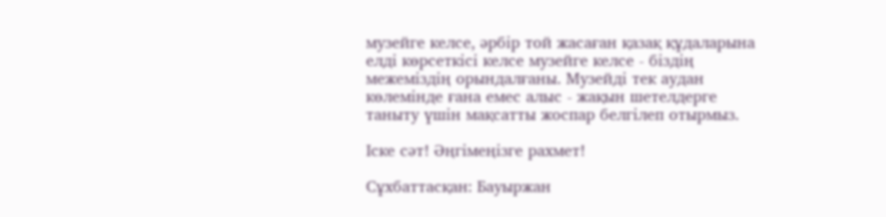музейге келсе, әрбір той жасаған қазақ құдаларына елді көрсеткісі келсе музейге келсе - біздің межеміздің орындалғаны. Музейді тек аудан көлемінде ғана емес алыс - жақын шетелдерге таныту үшін мақсатты жоспар белгілеп отырмыз.

Іске сәт! Әңгімеңізге рахмет!

Сұхбаттасқан: Бауыржан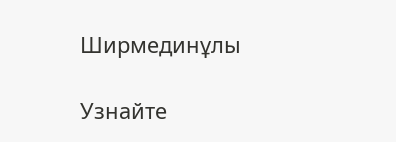Ширмединұлы

Узнайте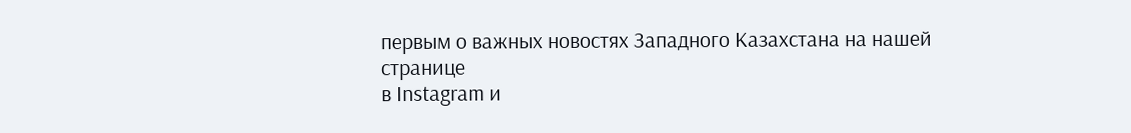первым о важных новостях Западного Казахстана на нашей странице
в Instagram и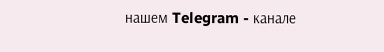нашем Telegram - канале